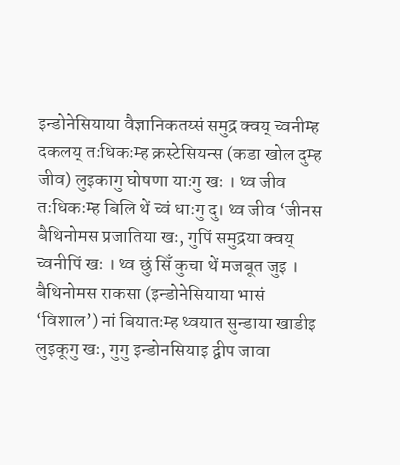इन्डोनेसियाया वैज्ञानिकतय्सं समुद्र क्वय् च्वनीम्ह दकलय् तःधिकःम्ह क्रस्टेसियन्स (कडा खोल दुम्ह जीव) लुइकागु घोषणा याःगु खः । थ्व जीव तःधिकःम्ह बिलि थें च्वं धाःगु दु। थ्व जीव ‘जीनस बैथिनोमस प्रजातिया खः, गुपिं समुद्रया क्वय् च्वनीपिं खः । थ्व छुं सिँ कुचा थें मजबूत जुइ ।
बैथिनोमस राकसा (इन्डोनेसियाया भासं ‘विशाल’) नां बियातःम्ह थ्वयात सुन्डाया खाडीइ लुइकूगु खः, गुगु इन्डोनसियाइ द्वीप जावा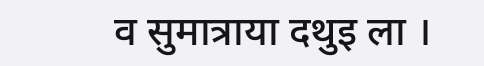व सुमात्राया दथुइ ला ।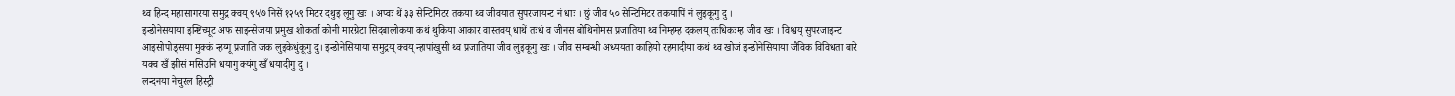थ्व हिन्द महासागरया समुद्र क्वय् ९५७ निसें १२५९ मिटर दथुइ लूगु खः । अप्वः थें ३३ सेन्टिमिटर तकया थ्व जीवयात सुपरजायन्ट नं धाः । छुं जीव ५० सेन्टिमिटर तकयापिं नं लुइकूगु दु ।
इन्डोनेसयाया इन्ष्टिच्यूट अफ साइन्सेजया प्रमुख शोकर्ता कोनी मारग्रेटा सिदबालोकया कथं थुकिया आकार वास्तवय् धाथें तःधं व जीनस बोथिनोमस प्रजातिया थ्व निम्हम्ह दकलय् तःधिकःम्ह जीव खः । विश्वय् सुपरजाइन्ट आइसोपोड्सया मुक्कं न्हय्गू प्रजाति जक लुइकेधुंकूगु दु। इन्डोनेसियाया समुद्रय् क्वय् न्हापांखुसी थ्व प्रजातिया जीव लुइकूगु खः । जीव सम्बन्धी अध्ययता काहियो रहमादीया कथं थ्व खोजं इन्डोनेसियाया जैविक विविधता बारे यक्व खँ झीसं मसिउनि धयागु क्यंगु खँ धयादीगु दु ।
लन्दनया नेचुरल हिस्ट्री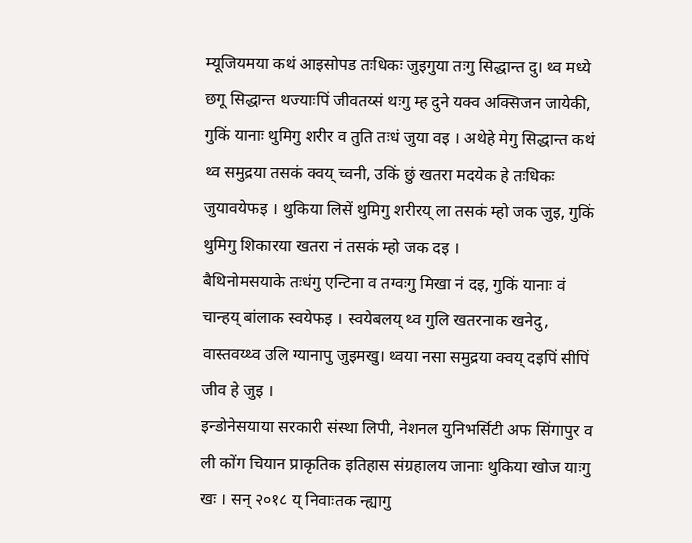म्यूजियमया कथं आइसोपड तःधिकः जुइगुया तःगु सिद्धान्त दु। थ्व मध्ये छगू सिद्धान्त थज्याःपिं जीवतय्सं थःगु म्ह दुने यक्व अक्सिजन जायेकी, गुकिं यानाः थुमिगु शरीर व तुति तःधं जुया वइ । अथेहे मेगु सिद्धान्त कथं थ्व समुद्रया तसकं क्वय् च्वनी, उकिं छुं खतरा मदयेक हे तःधिकः जुयावयेफइ । थुकिया लिसें थुमिगु शरीरय् ला तसकं म्हो जक जुइ, गुकिं थुमिगु शिकारया खतरा नं तसकं म्हो जक दइ ।
बैथिनोमसयाके तःधंगु एन्टिना व तग्वःगु मिखा नं दइ, गुकिं यानाः वं चान्हय् बांलाक स्वयेफइ । स्वयेबलय् थ्व गुलि खतरनाक खनेदु, वास्तवय्थ्व उलि ग्यानापु जुइमखु। थ्वया नसा समुद्रया क्वय् दइपिं सीपिं जीव हे जुइ ।
इन्डोनेसयाया सरकारी संस्था लिपी, नेशनल युनिभर्सिटी अफ सिंगापुर व ली कोंग चियान प्राकृतिक इतिहास संग्रहालय जानाः थुकिया खोज याःगु खः । सन् २०१८ य् निवाःतक न्ह्यागु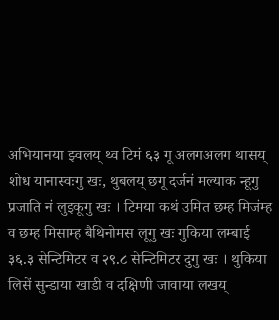अभियानया झ्वलय् थ्व टिमं ६३ गू अलगअलग थासय् शोध यानास्वःगु खः, थुबलय् छगू दर्जनं मल्याक न्हूगु प्रजाति नं लुइकूगु खः । टिमया कथं उमित छम्ह मिजंम्ह व छम्ह मिसाम्ह बैथिनोमस लूगु खः गुकिया लम्बाई ३६.३ सेन्टिमिटर व २९.८ सेन्टिमिटर दुगु खः । थुकिया लिसें सुन्डाया खाडी व दक्षिणी जावाया लखय्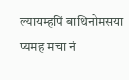ल्यायम्हपिं बाथिनोमसया प्यमह मचा नं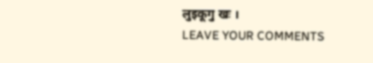लुइकूगु खः ।
LEAVE YOUR COMMENTS